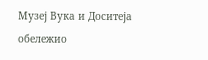Музеј Вука и Доситеја обележио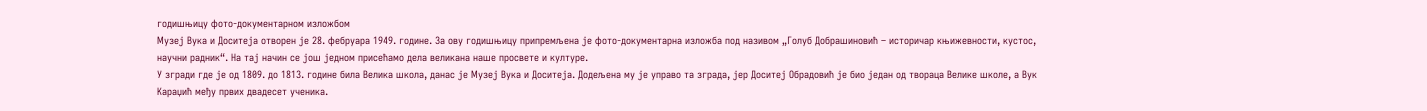годишњицу фото-документарном изложбом
Музеј Вука и Доситеја отворен је 28. фебруара 1949. године. За ову годишњицу припремљена је фото-документарна изложба под називом „Голуб Добрашиновић – историчар књижевности, кустос, научни радник“. На тај начин се још једном присећамо дела великана наше просвете и културе.
У згради где је од 1809. до 1813. године била Велика школа, данас је Музеј Вука и Доситеја. Додељена му је управо та зграда, јер Доситеј Обрадовић је био један од твораца Велике школе, а Вук Караџић међу првих двадесет ученика.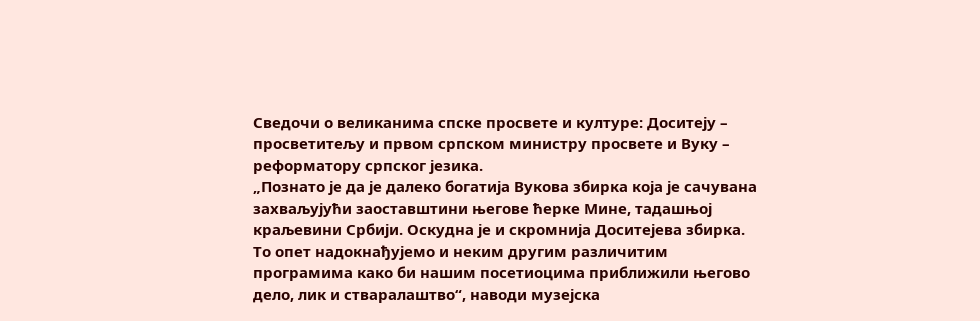Сведочи о великанима спске просвете и културе: Доситеју – просветитељу и првом српском министру просвете и Вуку – реформатору српског језика.
„Познато је да је далеко богатија Вукова збирка која је сачувана захваљујући заоставштини његове ћерке Мине, тадашњој краљевини Србији. Оскудна је и скромнија Доситејева збирка. То опет надокнађујемо и неким другим различитим програмима како би нашим посетиоцима приближили његово дело, лик и стваралаштво“, наводи музејска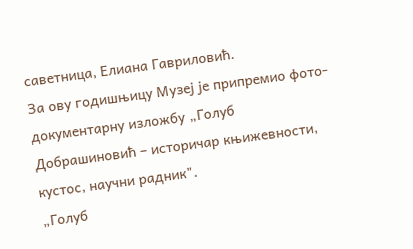саветница, Елиана Гавриловић.
За ову годишњицу Музеј је припремио фото-документарну изложбу „Голуб Добрашиновић – историчар књижевности, кустос, научни радник".
„Голуб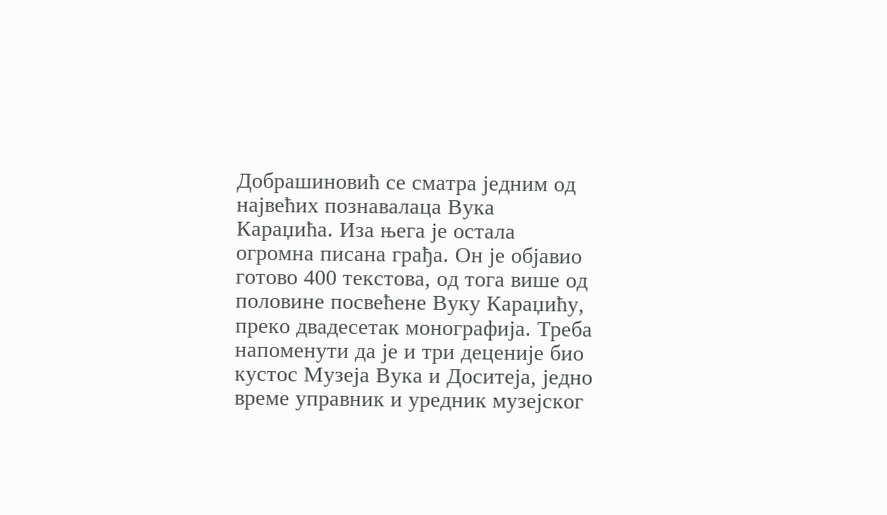Добрашиновић се сматра једним од највећих познавалаца Вука Караџића. Иза њега је остала огромна писана грађа. Он је објавио готово 400 текстова, од тога више од половине посвећене Вуку Караџићу, преко двадесетак монографија. Треба напоменути да је и три деценије био кустос Музеја Вука и Доситеја, једно време управник и уредник музејског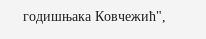годишњака Ковчежић",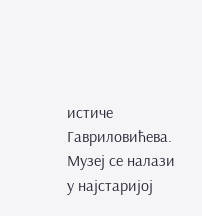истиче Гавриловићева.
Музеј се налази у најстаријој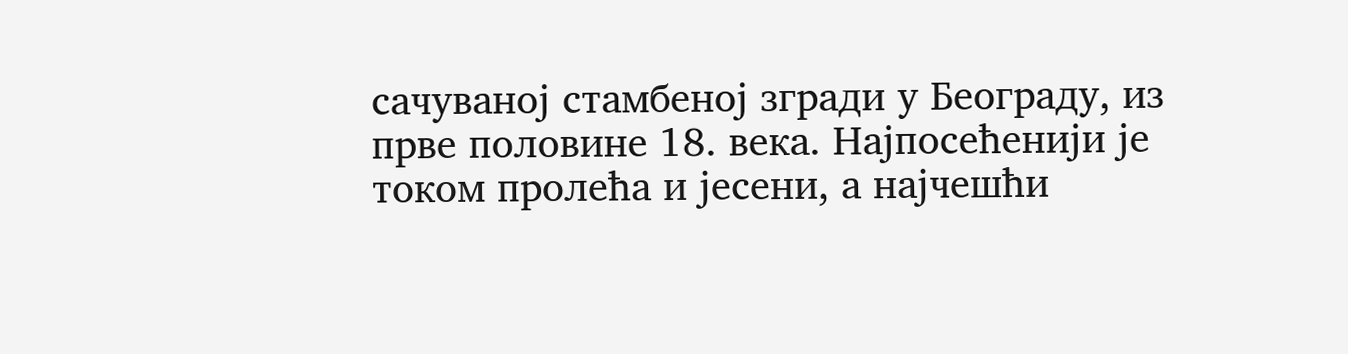сачуваној стамбеној згради у Београду, из прве половине 18. века. Најпосећенији је током пролећа и јесени, а најчешћи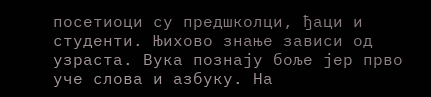посетиоци су предшколци, ђаци и студенти. Њихово знање зависи од узраста. Вука познају боље јер прво уче слова и азбуку. На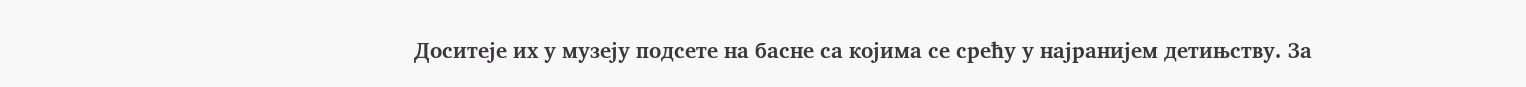Доситеје их у музеју подсете на басне са којима се срећу у најранијем детињству. За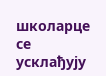школарце се усклађују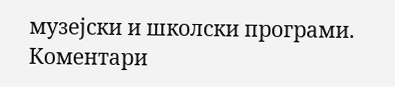музејски и школски програми.
Коментари